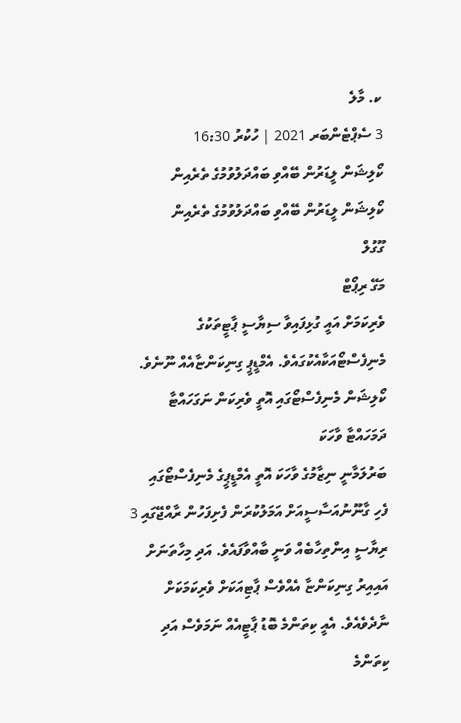ކ. މާލެ
3 ސެޕްޓެންބަރ 2021 | ހުކުރު 16:30
ކޯލިޝަން ލީޑަރުން ބޭއްވި ބައްދަލުވުމުގެ ތެރެއިން
ކޯލިޝަން ލީޑަރުން ބޭއްވި ބައްދަލުވުމުގެ ތެރެއިން
ގޫގުލް
މަގޭ ރިޕޯޓް
ވެރިކަމަށް އައީ ގުޅިފައިވާ ސިޔާސީ ޕާޓީތަކުގެ މެނިފެސްޓޯއަކާއެކުގައެވެ. އެމްޑީޕީ ގިނިކަންޏާއެއް ނޫނެވެ.
ކޯލިޝަން މެނިފެސްޓޯގައި އޮތީ ވެރިކަން ނަގަހައްޓާ ދަމަހައްޓާ ވާހަކަ
ބަރުލަމާނީ ނިޒާމުގެ ވާހަކަ އޮތީ އެމްޑީޕީގެ މެނިފެސްޓޯގައި
ފެހި ގާނޫނުއަސާސީއަށް އަމަލުކުރަން ފެށިފަހުން ރާއްޖޭގައި 3 ރިޔާސީ އިންތިހާބެއް ވަނީ ބާއްވާފައެވެ. އަދި މިހާތަނަށް އައިއިރު ގިނިކަންޏާ އެއްވެސް ޕާޓިއަކަށް ވެރިކަމަކަށް ނާދެވެއެވެ. އެއީ ކިތަންމެ ބޮޑު ޕާޓީއެއް ނަމަވެސް އަދި ކިތަންމެ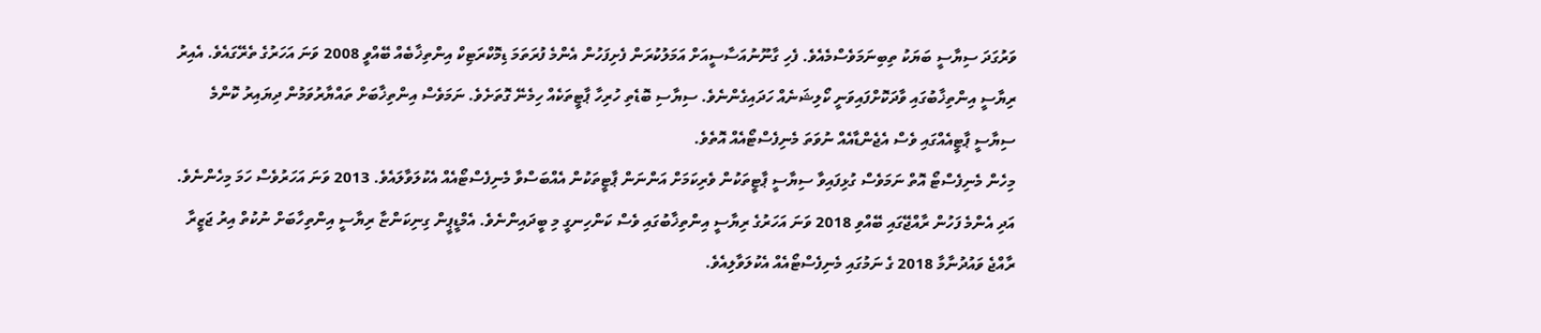ވަރުގަދަ ސިޔާސީ ބަޔަކު ތިބިނަމަވެސްމެއެވެ. ފެހި ގާނޫނުއަސާސީއަށް އަމަލުކުރަން ފެށިފަހުން އެންމެ ފުރަތަމަ ޑިމޮކްރަޓިކް އިންތިޚާބެއް ބޭއްވީ 2008 ވަނަ އަހަރުގެ ތެރޭގައެވެ. އެއިރު ރިޔާސީ އިންތިޚާބުގައި ވާދަކޮށްފައިވަނީ ކޯލިޝަނެއް ހަދައިގެންނެވެ. ސިޔާސި ބޮޑެތި ހުރިހާ ޕާޓީތަކެއް ހިމެނޭ ގޮތަށެވެ. ނަމަވެސް އިންތިޚާބަށް ތައްޔާރުވަމުން ދިޔައިރު ކޮންމެ ސިޔާސީ ޕާޓީއެއްގައި ވެސް އެޖެންޑާއެއް ނުވަތަ މެނިފެސްޓޯއެއް އޮތެވެ.
މިހެން މެނިފެސްޓޯ އޮތް ނަމަވެސް ގުޅިފައިވާ ސިޔާސީ ޕާޓީތަކުން ވެރިކަމަށް އަންނަން ޕާޓީތަކުން އެއްބަސްވާ މެނިފެސްޓޯއެއް އެކުލަވާލައެވެ. 2013 ވަނަ އަހަރުވެސް ހަމަ މިހެންނެވެ. އަދި އެންމެ ފަހުން ރާއްޖޭގައި ބޭއްވި 2018 ވަނަ އަހަރުގެ ރިޔާސީ އިންތިޚާބުގައި ވެސް ކަންހިނގީ މި ބީދައިންނެވެ. އެމްޑީޕީން ގިނިކަންޏާ ރިޔާސީ އިންތިހާބަށް ނުކުތް އިރު ޖަޒީރާ ރާއްޖެ ވައުދުނާމާ 2018 ގެ ނަމުގައި މެނިފެސްޓޯއެއް އެކުލަވާލިއެވެ.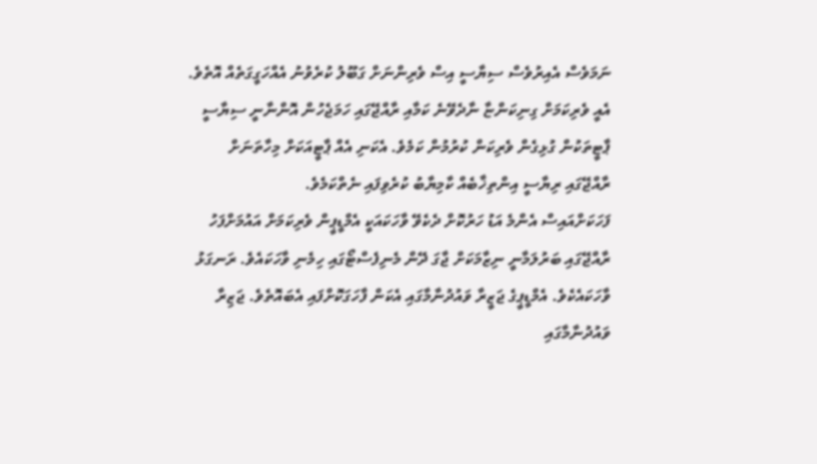ނަމަވެސް އެއިރުވެސް ސިޔާސީ އިސް ވެރިންނަށް ގަބޫލު ކުރެވުނު އެއްހަގީގަތެއް އޮތެވެ. އެއީ ވެރިކަމަށް ގިނިކަންޏާ ނާދެވޭނެ ކަމާއި ރާއްޖޭގައި ހަމަޖެހުން އޮންނާނީ ސިޔާސީ ޕާޓީތަކުން ގުޅިގެން ވެރިކަން ކުރުމުން ކަމެވެ. އެކަނި އެއް ޕާޓީއަކަށް މިހާތަނަށް ރާއްޖޭގައި ރިޔާސީ އިންތިޚާބެއް ކާމިޔާބު ކުރެވިފައި ނެތްކަމެވެ.
ފަހަކަށްއައިސް އެންމެ އަޑު ހަރުކޮށް ދެކެވޭ ވާހަކައަކީ އެމްޑީޕީން ވެރިކަމަށް އައުމަށްފަހު ރާއްޖޭގައި ބަރުލަމާނީ ނިޒާމަކަށް ޖާގަ ދޭން މެނިފެސްޓޯގައި ހިމެނި ވާހަކައެވެ. ރަނގަޅު ވާހަކައެކެވެ. އެމްޑީޕީގެ ޖަޒީރާ ވައުދުނާމާގައި އެކަން ފާހަގަކޮށްފައި އެބައޮތެވެ. ޖަޒިރާ ވައުދުނާމާގައި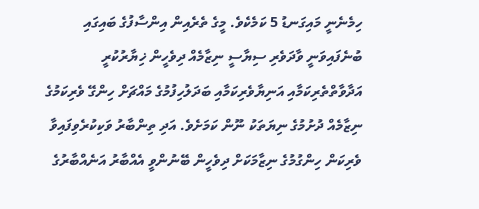ހިމެނެނީ މައިގަނޑު 5 ކަމެކެވެ. މީގެ ތެރެއިން އިންސާފުގެ ބައިގައި ބުނެފައިވަނީ ވާދަވެރި ސިޔާސީ ނިޒާމެއް ދިވެހީން ޚިޔާރުކުރީ އަދާވާތްތެރިކަމާއި އަނިޔާވެރިކަމާއި ބަދަލުހިފުމުގެ މައްޗަށް ހިންގޭ ވެރިކަމުގެ ނިޒާމެއް ދުށުމުގެ ނިޔަތަކު ނޫން ކަމަށެވެ. އަދި ތިންބާރު ވަކިކުރެވިފައިވާ ވެރިކަން ހިންގުމުގެ ނިޒާމަކަށް ދިވެހީން ބޭނުންވީ އެއްބާރު އަނެއްބާރުގެ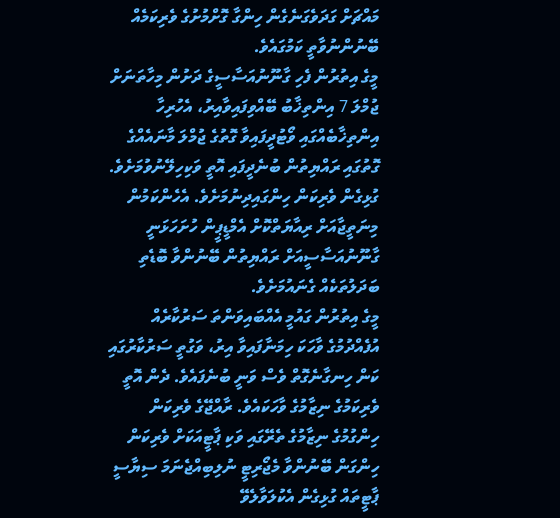މައްޗަށް ގަދަވެގަނެގެން ހިންގާ ގޮށްމުށުގެ ވެރިކަމެއް ބޭނުންނުވާތީ ކަމުގައެވެ.
މީގެ އިތުރުން ފެހި ގާނޫނުއަސާސީގެ ދަށުން މިހާތަނަށް ޖުމްލަ 7 އިންތިޚާބު ބޭއްވިފައިވާއިރު، އެހުރިހާ އިންތިޚާބެއްގައި ވޯޓުދީފައިވާ ގޮތުގެ ޖުމްލަ މާނައެއްގެ ގޮތުގައި ރައްޔިތުން ބުނެދީފައި އޮތީ ވަކިހިލޭނުވުމަށެވެ. ގުޅިގެން ވެރިކަން ހިންގައިދިނުމަށެވެ. އެހެންކަމުން މިނަތީޖާއަށް ރިއާޔަތްކޮށް އެމްޑީޕީން ހުށަހަޅަނީ ގާނޫނުއަސާސީއަށް ރައްޔިތުން ބޭނުންވާ ބޮޑެތި ބަދަލުތަކެއް ގެނައުމަށެވެ.
މީގެ އިތުރުން ގައުމީ އެއްބައިވަންތަ ސަރުކާރެއް އުފެއްދުމުގެ ވާހަކަ ހިމަނާފައިވާ އިރު، ވަގުތީ ސަރުކާރުގައި ކަން ހިނގާނެގޮތް ވެސް ވަނީ ބުނެފައެވެ. ދެން އޮތީ ވެރިކަމުގެ ނިޒާމުގެ ވާހަކައެވެ. ރާއްޖޭގެ ވެރިކަން ހިންގުމުގެ ނިޒާމުގެ ތެރޭގައި ވަކި ޕާޓީއަކަށް ވެރިކަން ހިންގަން ބޭނުންވާ މެޖޯރިޓީ ނުލިބިއްޖެނަމަ ސިޔާސީ ޕާޓީތައް ގުޅިގެން އެކުލަވާލެވޭ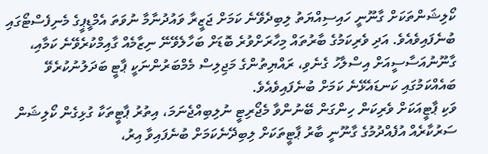ކޯލިޝަންތަކަށް ގާނޫނީ ހައިސިއްޔަތު ލިބިދެވޭނެ ކަމަށް ޖަޒީރާ ވައުދުނާމާ ނުވަތަ އެމްޑީޕީގެ މެނިފެސްޓޯގައި ބުނެފައިވެއެވެ. އަދި ވެރިކަމުގެ ބާރުތައް މިހާރަށްވުރެ ބޮޑަށް ބަހާލެވޭނޭ ނިޒާމެއް ގާއިމްކުރެވޭނެ ކަމާއި، ގާނޫނުއަސާސީއަށް އިސްލާހު ގެނެވި، ރައްޔިތުންގެ މަޖިލިސް މެމްބަރުންނަކީ ޕާޓީ ބަދަލުނުކުރެވޭ ބައެއްކަމުގައި ކަނޑައެޅޭނެ ކަމަށް ބުނެފައިވެއެވެ.
ވަކި ޕާޓީއަކަށް ވެރިކަން ހިންގަން ބޭނުންވާ މެޖޯރިޓީ ނުލިބިއްޖެނަމަ، އިތުރު ޕާޓީތަކާ ގުޅިގެން ކޯލިޝަން ސަރުކާރެއް އުފެއްދުމުގެ ގާނޫނީ ބާރު ޕާޓީތަކަށް ލިބިދޭނެކަމަށް ބުނެފައިވާ އިރު،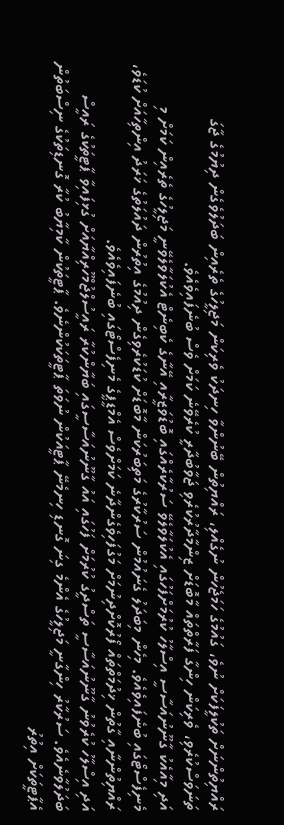ރައްޔިތުންނަށް ތަކުލީފަކަށް ނުވެ، ގައުމުގެ ހަމަޖެހުން ނުގެއްލި، ރައްޔިތުން ބޭނުންވާ ހިނދަކު ވެރިކަން މަޖިލީހުގެ ތެރެއިން ބަދަލުވެގެން ދިޔުމުގެ ޖާގަ ތަނަވަސްކުރެވި، ވެރިކަން ހިންގާ ފަރާތްތައް މާބޮޑަށް ޒިންމާދާރުކުރެވި ޖަވާބުދާރީ ކުރެވޭނެ ކަމަށް ވެސް ބުނެފައިވެއެވެ.
އަދި މިއާއެކު ގާނޫނުއަސާސީ އިސްލާހު ކުރުމަށްފަހުގައި އެކުލަވާލެވޭ ސަރުކާރެއްގައި ބޮޑުވަޒީރާއި އޭނާގެ ކެބިނެޓް އެކުލަވާލެވޭނީ މަޖިލީހުގެ ތެރެއިން ކަމަށް މި މެނިފެސްޓޯގައި ބުނެފައިވެއެވެ. މިހެން މިބަދަލު ގެނައުމުން ސަރުކާރުގެ މަތިބަރުކަން މާބޮޑަށް ކުޑަކުރެވިގެން ދިއުމުގެ އިތުރުން ދައުލަތުގެ ޚަރަދު އިންތިހާއަށް ކުޑަވެ، ރައްޔިތުންނާއި ގާތުން ޚިދުމަތްތައް ފޯރުކޮށްދިނުމަށް މަގުފަހިވެގެންދާނެ ކަމަށްވެސް އެމްޑީޕީގެ މެނިފެސްޓޯގައި ބުނެފައިވެއެވެ.
އަދި އިސްލާހު ކުރެވުނު ގާނޫނުއަސާސީ ތަސްދީގު ކުރުމަށް ފަހުގައި އައު ގާނޫނުއަސާސީގައި ބަޔާންކުރާ ރައީސުލްޖުމްހޫރިއްޔާއަށް ގުޅިފައިވާ ޕާޓީތަކުގެ ރައީސް ބަދަލުވާނެއެވެ. ސަރުކާރު ހިންގާނީ މަޖިލީހުގެ އެންމެ ގިނަ ގޮނޑި ހިނމެނޭ ޕާޓީއަކުން ނުވަތަ ޕާޓީތަކަކުންނެވެ. ޕާޓީތަކުން ކާމިޔާބު ކުރާ ގޮނޑިތަކުގެ ނިސްބަތުން އެޕާޓީތަކަށް އިތުރު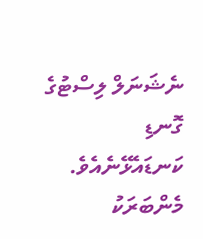ނެޝަނަލް ލިސްޓުގެ ގޮނޑި ކަނޑައެޅޭނެއެވެ. މެންބަރަކު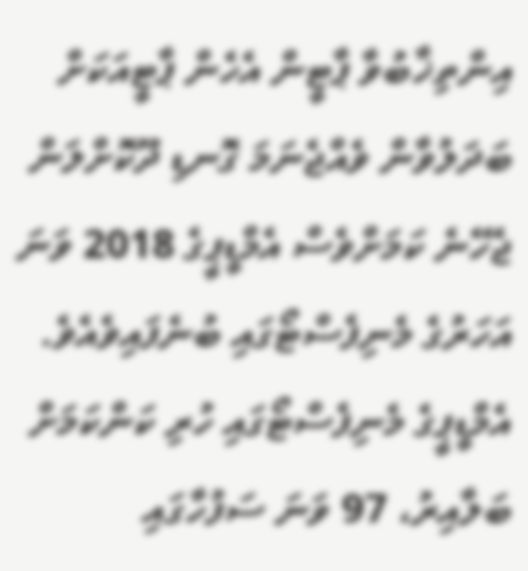އިންތިޚާބުވާ ޕާޓީން އެހެން ޕާޓީއަކަށް ބަދަލުވާން ވެއްޖެނަމަ ގޮނޑި ދޫކޮށްލަން ޖެހޭނެ ކަމަށްވެސް އެމްޑީޕީގެ 2018 ވަނަ އަހަރުގެ މެނިފެސްޓޯގައި ބުނެފައިވެއެވެ.
އެމްޑީޕީގެ މެނިފެސްޓޯގައި ހުރި ކަންކަމަށް ބަލާއިރު، 97 ވަނަ ސަފުހާގައި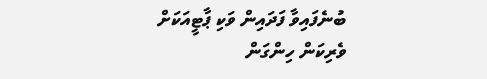ބުނެފައިވާ ފަދައިން ވަކި ޕާޓީއަކަށް ވެރިކަން ހިންގަން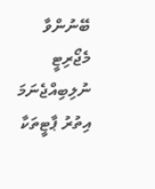ބޭނުންވާ މެޖޯރިޓީ ނުލިބިއްޖެނަމަ އިތުރު ޕާޓީތަކާ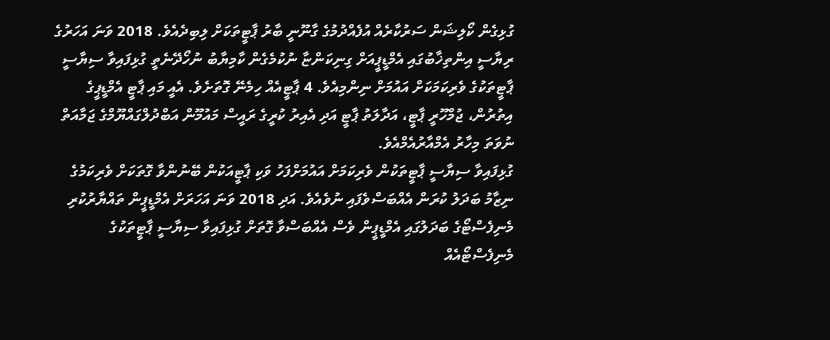ގުޅިގެން ކޯލިޝަން ސަރުކާރެއް އުފެއްދުމުގެ ގާނޫނީ ބާރު ޕާޓީތަކަށް ލިބިދެއެވެ. 2018 ވަނަ އަހަރުގެ ރިޔާސީ އިންތިޚާބުގައި އެމްޑީޕީއަށް ގިނިކަންޏާ ނުކުމެގެން ކާމިޔާބު ނުހޯދޭނެތީ ގުޅިފައިވާ ސިޔާސީ ޕާޓީތަކުގެ ވެރިކަމަކަށް އައުމަށް ނިންމިއެވެ. 4 ޕާޓީއެއް ހިމެނޭ ގޮތަށެވެ. އެއީ މައި ޕާޓީ އެމްޑީޕީގެ އިތުރުން، ޖުމްހޫރީ ޕާޓީ، އަދާލަތު ޕާޓީ އަދި އެއިރު ކުރީގެ ރައީސް މައުމޫން އަބްދުލްގައްޔޫމްގެ ޖަމާއަތް ނުވަތަ މިހާރު އެމްއާރުއެމްއެވެ.
ގުޅިފައިވާ ސިޔާސީ ޕާޓީތަކުން ވެރިކަމަށް އައުމަށްފަހު ވަކި ޕާޓީއަކުން ބޭނުންވާ ގޮތަކަށް ވެރިކަމުގެ ނިޒާމު ބަދަލު ކުރަން އެއްބަސްވެފައި ނުވެއެވެ. އަދި 2018 ވަނަ އަހަރަށް އެމްޑީޕީން ތައްޔާރުކުރި މެނިފެސްޓޯގެ ބަދަލުގައި އެމްޑީޕީން ވެސް އެއްބަސްވާ ގޮތަށް ގުޅިފައިވާ ސިޔާސީ ޕާޓީތަކުގެ މެނިފެސްޓޯއެއް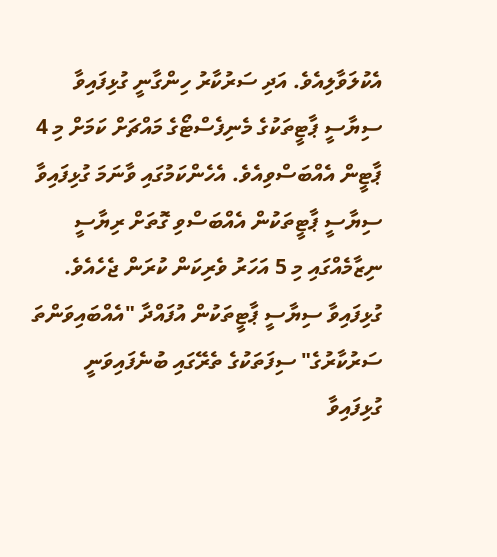އެކުލަވާލިއެވެ. އަދި ސަރުކާރު ހިންގާނީ ގުޅިފައިވާ ސިޔާސީ ޕާޓީތަކުގެ މެނިފެސްޓޯގެ މައްޗަށް ކަމަށް މި 4 ޕާޓީން އެއްބަސްވިއެވެ. އެހެންކަމުގައި ވާނަމަ ގުޅިފައިވާ ސިޔާސީ ޕާޓީތަކުން އެއްބަސްވި ގޮތަށް ރިޔާސީ ނިޒާމެއްގައި މި 5 އަހަރު ވެރިކަން ކުރަން ޖެހެއެވެ.
ގުޅިފައިވާ ސިޔާސީ ޕާޓީތަކުން އުފައްދާ "އެއްބައިވަންތަ ސަރުކާރުގެ" ސިފަތަކުގެ ތެރޭގައި ބުނެފައިވަނީ ގުޅިފައިވާ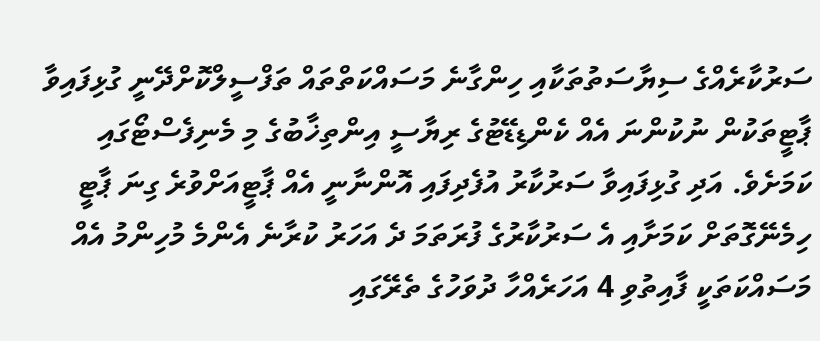ސަރުކާރެއްގެ ސިޔާސަތުތަކާއި ހިންގާނެ މަސައްކަތްތައް ތަފްސީލްކޮށްދޭނީ ގުޅިފައިވާ ޕާޓީތަކުން ނުކުންނަ އެއް ކެންޑިޑޭޓުގެ ރިޔާސީ އިންތިޚާބުގެ މި މެނިފެސްޓޯގައި ކަމަށެވެ. އަދި ގުޅިފައިވާ ސަރުކާރު އުފެދިފައި އޮންނާނީ އެއް ޕާޓީއަށްވުރެ ގިނަ ޕާޓީ ހިމެނޭގޮތަށް ކަމަށާއި އެ ސަރުކާރުގެ ފުރަތަމަ ދެ އަހަރު ކުރާނެ އެންމެ މުހިންމު އެއް މަސައްކަތަކީ ފާއިތުވި 4 އަހަރެއްހާ ދުވަހުގެ ތެރޭގައި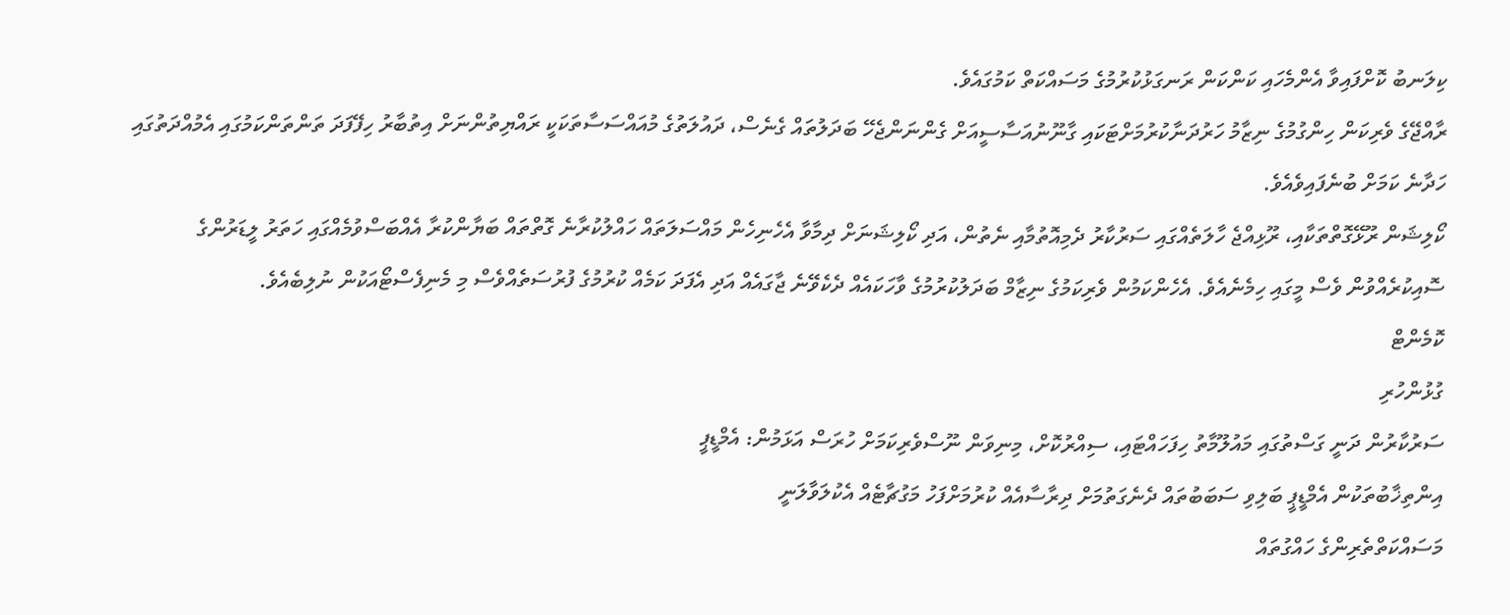ކިލަނބު ކޮށްފައިވާ އެންމެހައި ކަންކަން ރަނގަޅުކުރުމުގެ މަސައްކަތް ކަމުގައެވެ.
ރާއްޖޭގެ ވެރިކަން ހިންގުމުގެ ނިޒާމު ހަރުދަނާކުރުމަށްޓަކައި ގާނޫނުއަސާސީއަށް ގެންނަންޖެހޭ ބަދަލުތައް ގެނެސް، ދައުލަތުގެ މުއައްސަސާތަކަކީ ރައްޔިތުންނަށް އިތުބާރު ހިފޭފަދަ ތަންތަންކަމުގައި އެމުއްދަތުގައި ހަދާނެ ކަމަށް ބުނެފައިވެއެވެ.
ކޯލިޝަން ރޫޅޭގޮތްތަކާއި، ރޫޅިއްޖެ ހާލަތެއްގައި ސަރުކާރު ދެމިއޮތުމާއި ނެތުން، އަދި ކޯލިޝަނަށް ދިމާވާ އެހެނިހެން މައްސަލަތައް ހައްލުކުރާނެ ގޮތްތައް ބަޔާންކުރާ އެއްބަސްވުމެއްގައި ހަތަރު ލީޑަރުންގެ ސޮއިކުރެއްވުން ވެސް މީގައި ހިމެނެއެވެ. އެހެންކަމުން ވެރިކަމުގެ ނިޒާމް ބަދަލުކުރުމުގެ ވާހަކައެއް ދެކެވޭނެ ޖާގައެއް އަދި އެފަދަ ކަމެއް ކުރުމުގެ ފުރުސަތެއްވެސް މި މެނިފެސްޓޯއަކުން ނުލިބެއެވެ.
ކޮމެންޓް
ގުޅުންހުރި
ސަރުކާރުން ދަނީ ގަސްތުގައި މައުލޫމާތު ހިފަހައްޓައި، ސިއްރުކޮށް، މިނިވަން ނޫސްވެރިކަމަށް ހުރަސް އަޅަމުން: އެމްޑީޕީ
އިންތިޚާބުތަކުން އެމްޑީޕީ ބަލިވި ސަބަބުތައް ދެނެގަތުމަށް ދިރާސާއެއް ކުރުމަށްފަހު މަގުޗާޓެއް އެކުލަވާލަނީ
މަސައްކަތްތެރިންގެ ހައްގުތައް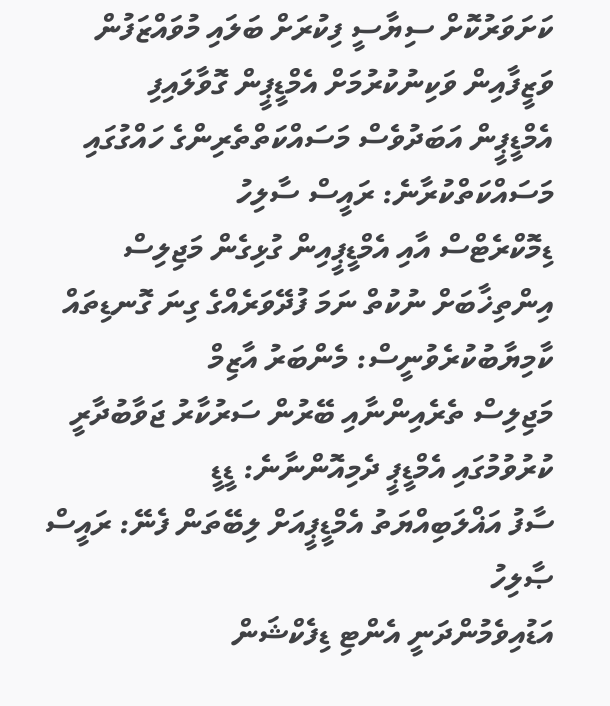ކަށަވަރުކޮށް ސިޔާސީ ފިކުރަށް ބަލައި މުވައްޒަފުން ވަޒީފާއިން ވަކިނުކުރުމަށް އެމްޑީޕީން ގޮވާލައިފި
އެމްޑީޕީން އަބަދުވެސް މަސައްކަތްތެރިންގެ ހައްގުގައި މަސައްކަތްކުރާނެ: ރައީސް ސާލިހު
ޑިމޮކްރެޓްސް އާއި އެމްޑީޕީއިން ގުޅިގެން މަޖިލިސް އިންތިޚާބަށް ނުކުތް ނަމަ ފުދޭވަރެއްގެ ގިނަ ގޮނޑިތައް ކާމިޔާބުކުރެވުނީސް: މެންބަރު އާޒިމް
މަޖިލިސް ތެރެއިންނާއި ބޭރުން ސަރުކާރު ޖަވާބުދާރީ ކުރުވުމުގައި އެމްޑީޕީ ދެމިއޮންނާނެ: ޑީޑީ
ސާފު އަޣްލަބިއްޔަތު އެމްޑީޕީއަށް ލިބޭތަން ފެނޭ: ރައީސް ޞާލިހު
އަޑުއިވެމުންދަނީ އެންޓި ޑިފެކްޝަން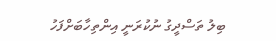ބިލު ތަސްދީގު ނުކުރަނީ އިންތިހާބަށްފަހު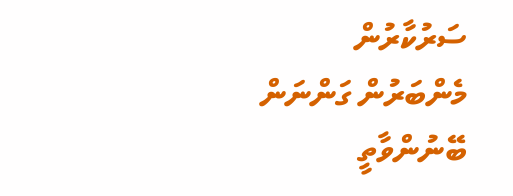ސަރުކާރުން މެންބަރުން ގަންނަން ބޭނުންވާތީ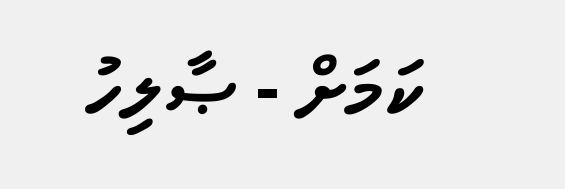ކަމަށް - ޞާލިހު